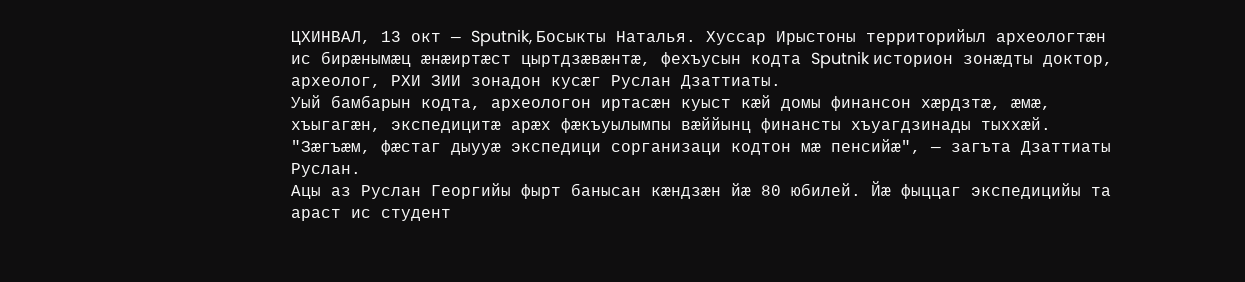ЦХИНВАЛ, 13 окт — Sputnik, Босыкты Наталья. Хуссар Ирыстоны территорийыл археологтæн ис бирæнымæц æнæиртæст цыртдзæвæнтæ, фехъусын кодта Sputnik историон зонæдты доктор, археолог, РХИ ЗИИ зонадон кусӕг Руслан Дзаттиаты.
Уый бамбарын кодта, археологон иртасæн куыст кӕй домы финансон хæрдзтæ, ӕмӕ, хъыгагæн, экспедицитæ арæх фæкъуылымпы вæййынц финансты хъуагдзинады тыххæй.
"Зæгъæм, фæстаг дыууæ экспедици сорганизаци кодтон мæ пенсийæ", — загъта Дзаттиаты Руслан.
Ацы аз Руслан Георгийы фырт банысан кæндзæн йæ 80 юбилей. Йæ фыццаг экспедицийы та араст ис студент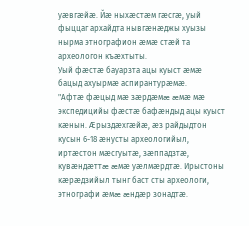уæвгæйæ. Йӕ ныхæстæм гæсгæ, уый фыццаг архайдта нывгæнæджы хуызы нырма этнографион æмæ стæй та археологон къæхтыты.
Уый фæстæ бауарзта ацы куыст æмæ бацыд ахуырмæ аспирантурæмæ.
"Афтæ фæцыд мæ зæрдæмæ æмæ мӕ экспедицийы фæстæ бафæндыд ацы куыст кæнын. Ӕрыздæхгæйæ, æз райдыдтон кусын 6-18 æнусты археологийыл, иртæстон мæсгуытæ, зæппадзтæ, кувæндæттæ æмæ уæлмæрдтæ. Ирыстоны кæрæдзийыл тынг баст сты археологи, этнографи æмæ æндæр зонадтæ.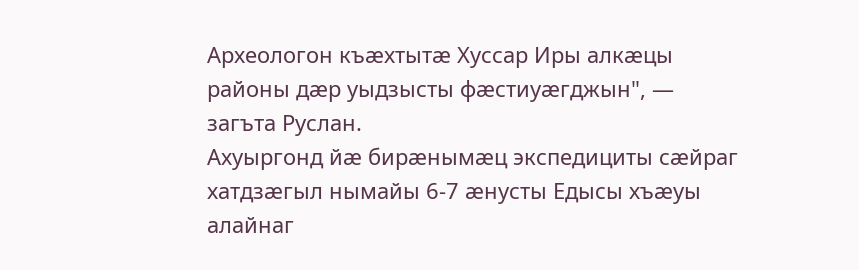Археологон къæхтытæ Хуссар Иры алкæцы районы дæр уыдзысты фæстиуæгджын", — загъта Руслан.
Ахуыргонд йæ бирæнымæц экспедициты сæйраг хатдзæгыл нымайы 6-7 æнусты Едысы хъæуы алайнаг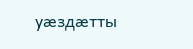уæздæтты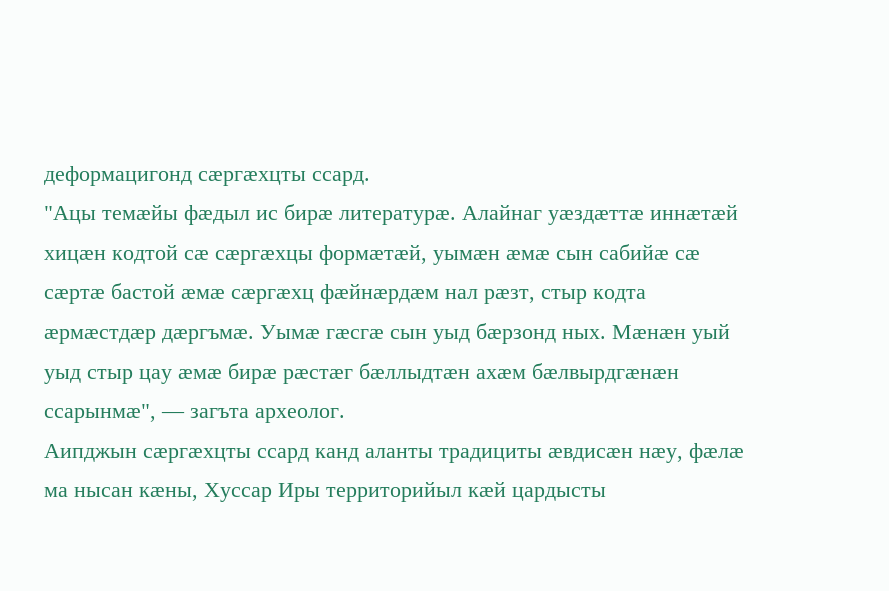деформацигонд сæргæхцты ссард.
"Ацы темæйы фæдыл ис бирæ литературæ. Алайнаг уæздæттæ иннæтæй хицæн кодтой сæ сæргæхцы формæтæй, уымæн æмæ сын сабийæ сæ сæртæ бастой æмæ сæргæхц фæйнæрдæм нал рæзт, стыр кодта æрмæстдæр дæргъмæ. Уымæ гæсгæ сын уыд бæрзонд ных. Мæнæн уый уыд стыр цау æмæ бирæ рæстæг бæллыдтæн ахæм бæлвырдгæнæн ссарынмӕ", — загъта археолог.
Аипджын сæргæхцты ссард канд аланты традициты æвдисæн нæу, фæлæ ма нысан кæны, Хуссар Иры территорийыл кæй цардысты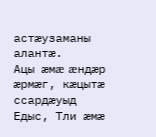астæузаманы алантæ.
Ацы æмæ æндæр æрмæг, кæцытæ ссардæуыд Едыс, Тли æмæ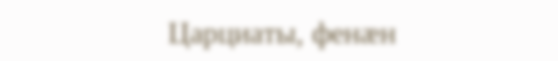Царциаты, фенæн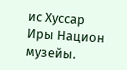ис Хуссар Иры Национ музейы.